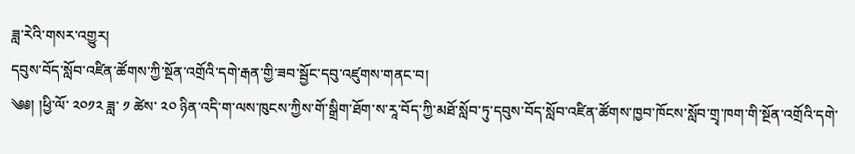ཟླ་རེའི་གསར་འགྱུར།
དབུས་བོད་སློབ་འཛིན་ཚོགས་ཀྱི་སྔོན་འགྲོའི་དགེ་རྒན་གྱི་ཟབ་སྦྱོང་དབུ་འཛུགས་གནང་བ།
༄༅། །ཕྱི་ལོ་ ༢༠༡༢ ཟླ་ ༡ ཚེས་ ༢༠ ཉིན་འདི་ག་ལས་ཁུངས་ཀྱིས་གོ་སྒྲིག་ཐོག་ས་རཱ་བོད་ཀྱི་མཐོ་སློབ་ཏུ་དབུས་བོད་སློབ་འཛིན་ཚོགས་ཁྱབ་ཁོངས་སློབ་གྲྭ་ཁག་གི་སྔོན་འགྲོའི་དགེ་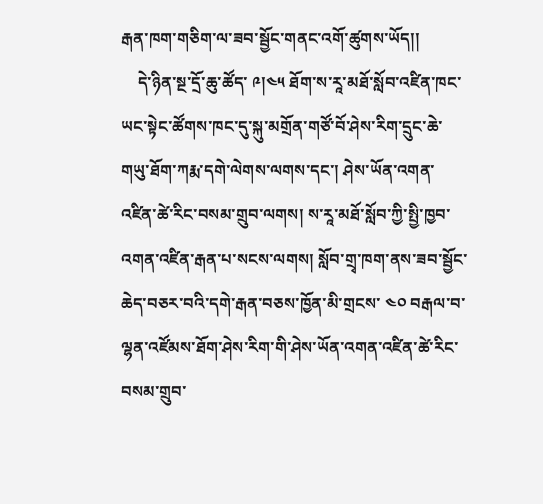རྒན་ཁག་གཅིག་ལ་ཟབ་སྦྱོང་གནང་འགོ་ཚུགས་ཡོད།།
    དེ་ཉིན་སྔ་དྲོ་ཆུ་ཚོད་ ༩།༤༥ ཐོག་ས་རཱ་མཐོ་སློབ་འཛིན་ཁང་ཡང་སྟེང་ཚོགས་ཁང་དུ་སྐུ་མགྲོན་གཙོ་བོ་ཤེས་རིག་དྲུང་ཆེ་གཡུ་ཐོག་ཀརྨ་དགེ་ལེགས་ལགས་དང་། ཤེས་ཡོན་འགན་འཛིན་ཚེ་རིང་བསམ་གྲུབ་ལགས། ས་རཱ་མཐོ་སློབ་ཀྱི་སྤྱི་ཁྱབ་འགན་འཛིན་རྒན་པ་སངས་ལགས། སློབ་གྲྭ་ཁག་ནས་ཟབ་སྦྱོང་ཆེད་བཅར་བའི་དགེ་རྒན་བཅས་ཁྱོན་མི་གྲངས་ ༤༠ བརྒལ་བ་ལྷན་འཛོམས་ཐོག་ཤེས་རིག་གི་ཤེས་ཡོན་འགན་འཛིན་ཚེ་རིང་བསམ་གྲུབ་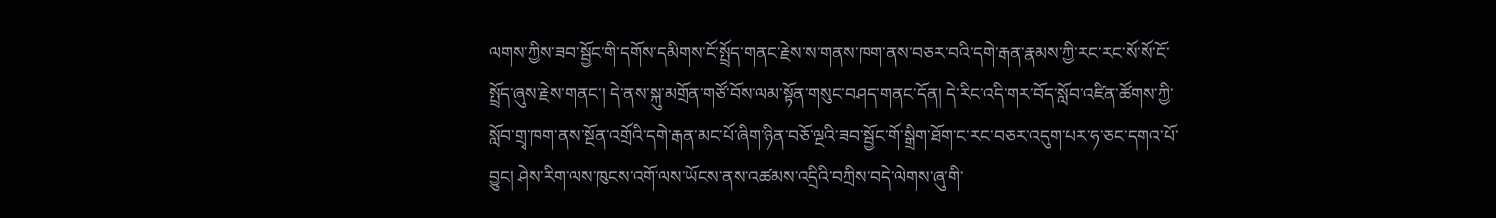ལགས་ཀྱིས་ཟབ་སྦྱོང་གི་དགོས་དམིགས་ངོ་སྤྲོད་གནང་རྗེས་ས་གནས་ཁག་ནས་བཅར་བའི་དགེ་རྒན་རྣམས་ཀྱི་རང་རང་སོ་སོ་ངོ་སྤྲོད་ཞུས་རྗེས་གནང་། དེ་ནས་སྐུ་མགྲོན་གཙོ་བོས་ལམ་སྟོན་གསུང་བཤད་གནང་དོན། དེ་རིང་འདི་གར་བོད་སློབ་འཛིན་ཚོགས་ཀྱི་སློབ་གྲྭ་ཁག་ནས་སྔོན་འགྲོའི་དགེ་རྒན་མང་པོ་ཞིག་ཉིན་བཅོ་ལྔའི་ཟབ་སྦྱོང་གོ་སྒྲིག་ཐོག་ང་རང་བཅར་འདུག་པར་ཧ་ཅང་དགའ་པོ་བྱུང། ཤེས་རིག་ལས་ཁུངས་འགོ་ལས་ཡོངས་ནས་འཚམས་འདྲིའི་བཀྲིས་བདེ་ལེགས་ཞུ་གི་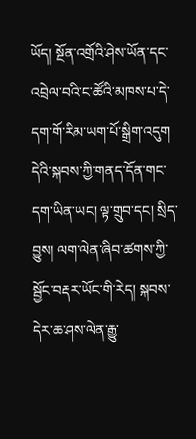ཡོད། སྔོན་འགྲོའི་ཤེས་ཡོན་དང་འབྲེལ་བའི་ང་ཚོའི་མཁས་པ་དེ་དག་གོ་རིམ་ཡག་པོ་སྒྲིག་འདུག དེའི་སྐབས་ཀྱི་གནད་དོན་གང་དག་ཡིན་ཡང། ལྟ་གྲུབ་དང། སྲིད་བྱུས། ལག་ལེན་ཞིབ་ཚགས་ཀྱི་སྦྱོང་བརྡར་ཡོང་གི་རེད། སྐབས་དེར་ཆ་ཤས་ལེན་རྒྱུ་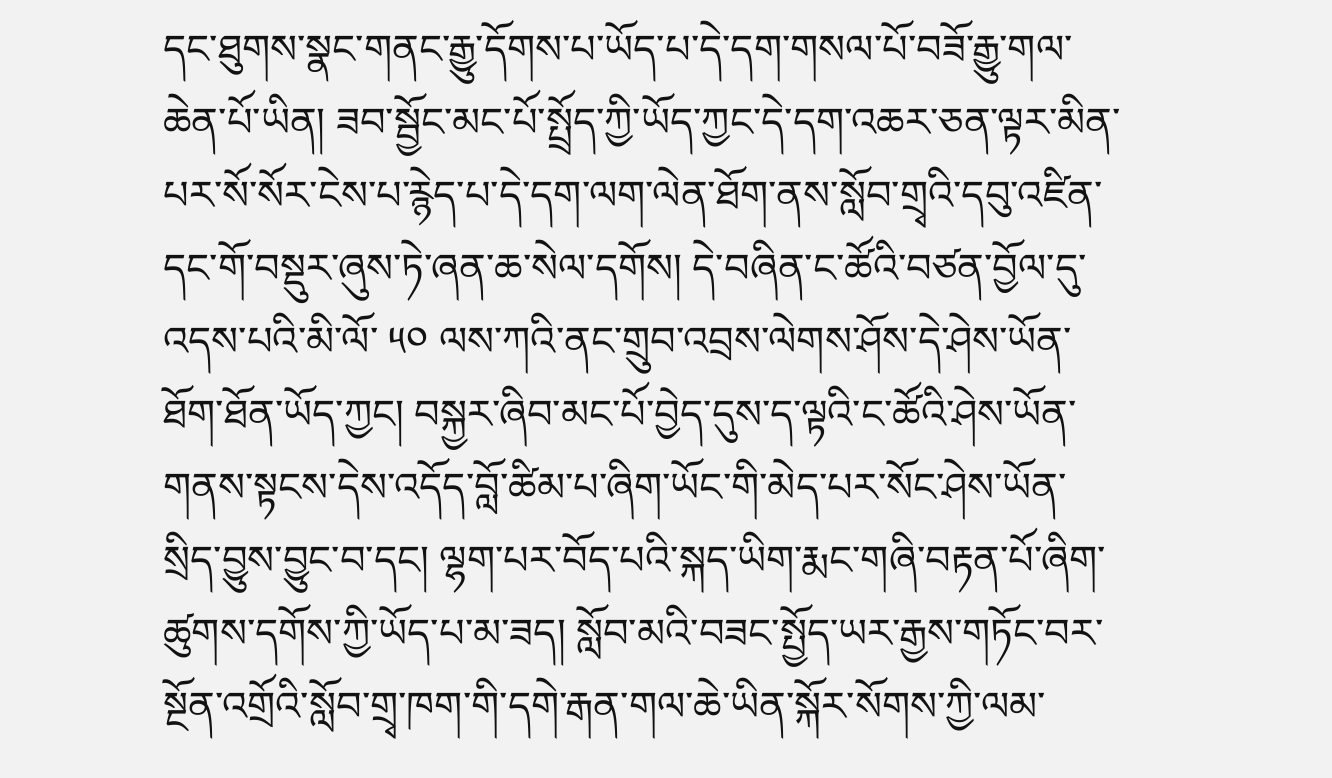དང་ཐུགས་སྣང་གནང་རྒྱུ་དོགས་པ་ཡོད་པ་དེ་དག་གསལ་པོ་བཟོ་རྒྱུ་གལ་ཆེན་པོ་ཡིན། ཟབ་སྦྱོང་མང་པོ་སྤྲོད་ཀྱི་ཡོད་ཀྱང་དེ་དག་འཆར་ཅན་ལྟར་མིན་པར་སོ་སོར་ངེས་པ་རྙེད་པ་དེ་དག་ལག་ལེན་ཐོག་ནས་སློབ་གྲྭའི་དབུ་འཛིན་དང་གོ་བསྡུར་ཞུས་ཏེ་ཞན་ཆ་སེལ་དགོས། དེ་བཞིན་ང་ཚོའི་བཙན་བྱོལ་དུ་འདས་པའི་མི་ལོ་ ༥༠ ལས་ཀའི་ནང་གྲུབ་འབྲས་ལེགས་ཤོས་དེ་ཤེས་ཡོན་ཐོག་ཐོན་ཡོད་ཀྱང། བསྐྱར་ཞིབ་མང་པོ་བྱེད་དུས་ད་ལྟའི་ང་ཚོའི་ཤེས་ཡོན་གནས་སྟངས་དེས་འདོད་བློ་ཚིམ་པ་ཞིག་ཡོང་གི་མེད་པར་སོང་ཤེས་ཡོན་སྲིད་བྱུས་བྱུང་བ་དང། ལྷག་པར་བོད་པའི་སྐད་ཡིག་རྨང་གཞི་བརྟན་པོ་ཞིག་ཚུགས་དགོས་ཀྱི་ཡོད་པ་མ་ཟད། སློབ་མའི་བཟང་སྤྱོད་ཡར་རྒྱས་གཏོང་བར་སྔོན་འགྲོའི་སློབ་གྲྭ་ཁག་གི་དགེ་རྒན་གལ་ཆེ་ཡིན་སྐོར་སོགས་ཀྱི་ལམ་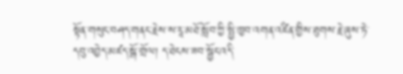སྟོན་གསུང་བཤད་གནང་རྗེས་ས་རཱ་མཐོ་སློབ་ཀྱི་སྤྱི་ཁྱབ་འགན་འཛིན་གྱིས་ཐུགས་རྗེ་ཞུས་ཏེ་དབུ་འབྱེད་མཛད་སྒོ་གྲོལ། ད་ཐེངས་ཟབ་སྦྱོང་འདི་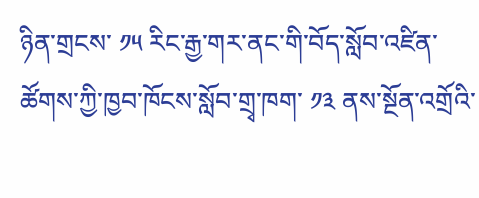ཉིན་གྲངས་ ༡༥ རིང་རྒྱ་གར་ནང་གི་བོད་སློབ་འཛིན་ཚོགས་ཀྱི་ཁྱབ་ཁོངས་སློབ་གྲྭ་ཁག་ ༡༣ ནས་སྔོན་འགྲོའི་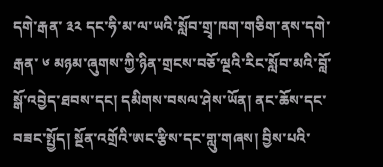དགེ་རྒན་ ༣༢ དང་ཧི་མ་ལ་ཡའི་སློབ་གྲྭ་ཁག་གཅིག་ནས་དགེ་རྒན་ ༦ མཉམ་ཞུགས་ཀྱི་ཉིན་གྲངས་བཅོ་ལྔའི་རིང་སློབ་མའི་བློ་སྒོ་འབྱེད་ཐབས་དང། དམིགས་བསལ་ཤེས་ཡོན། ནང་ཆོས་དང་བཟང་སྤྱོད། སྔོན་འགྲོའི་ཨང་རྩིས་དང་གླུ་གཞས། བྱིས་པའི་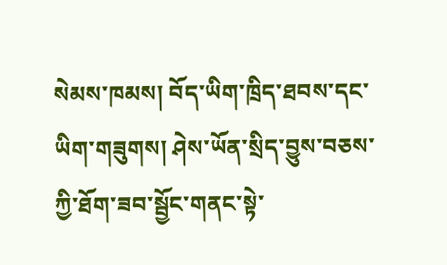སེམས་ཁམས། བོད་ཡིག་ཁྲིད་ཐབས་དང་ཡིག་གཟུགས། ཤེས་ཡོན་སྲིད་བྱུས་བཅས་ཀྱི་ཐོག་ཟབ་སྦྱོང་གནང་སྟེ་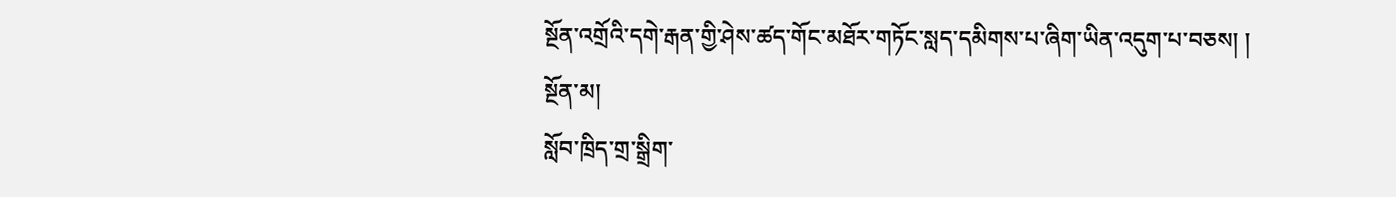སྔོན་འགྲོའི་དགེ་རྒན་གྱི་ཤེས་ཚད་གོང་མཐོར་གཏོང་སླད་དམིགས་པ་ཞིག་ཡིན་འདུག་པ་བཅས། །
སྔོན་མ།
སློབ་ཁྲིད་གྲ་སྒྲིག་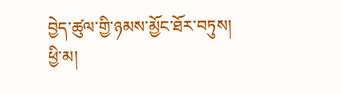བྱེད་ཚུལ་གྱི་ཉམས་མྱོང་ཐོར་བཏུས།
ཕྱི་མ།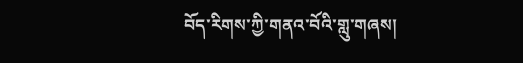བོད་རིགས་ཀྱི་གནའ་བོའི་གླུ་གཞས།